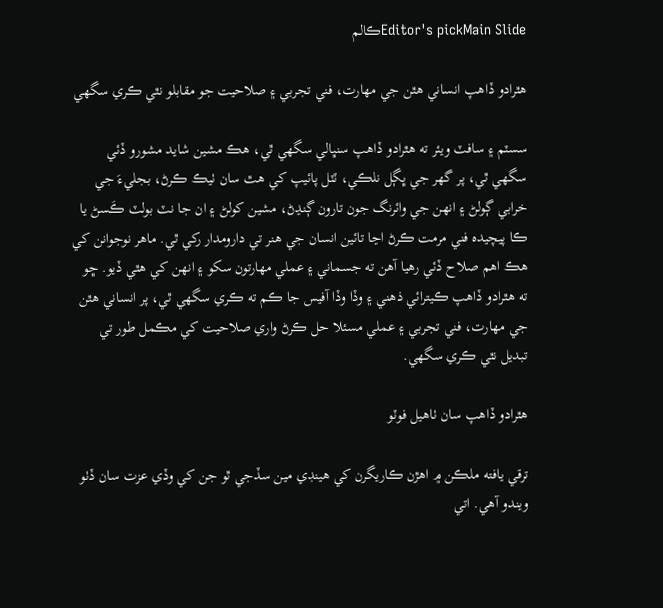Editor's pickMain Slideڪالم

هٿرادو ڏاهپ انساني هٿن جي مهارت، فني تجربي ۽ صلاحيت جو مقابلو نٿي ڪري سگھي

سسٽم ۽ سافٽ ويئر ته هٿرادو ڏاهپ سنڀالي سگهي ٿي، هڪ مشين شايد مشورو ڏئي سگهي ٿي، پر گهر جي ڀڳل نلڪي، ٽٽل پائيپ کي هٿ سان ٺيڪ ڪرڻ، بجليءَ جي خرابي ڳولڻ ۽ انهن جي وائرنگ جون تارون ڳنڍڻ، مشين کولڻ ۽ ان جا نٽ بولٽ ڪَسڻ يا ڪا پيچيده فني مرمت ڪرڻ اڃا تائين انسان جي هنر تي دارومدار رکي ٿي. ماهر نوجوانن کي هڪ اهم صلاح ڏئي رهيا آهن ته جسماني ۽ عملي مهارتون سکو ۽ انهن کي هٿي ڏيو. ڇو ته هٿرادو ڏاهپ ڪيترائي ذهني ۽ وڏا وڏا آفيس جا ڪم ته ڪري سگهي ٿي، پر انساني هٿن جي مهارت، فني تجربي ۽ عملي مسئلا حل ڪرڻ واري صلاحيت کي مڪمل طور تي تبديل نٿي ڪري سگهي.

ھٿرادو ڏاھپ سان ٺاھيل فوٽو

ترقي يافته ملڪن ۾ اھڙن ڪاريگرن کي هينڊي مين سڏجي ٿو جن کي وڏي عزت سان ڏٺو ويندو آهي. اتي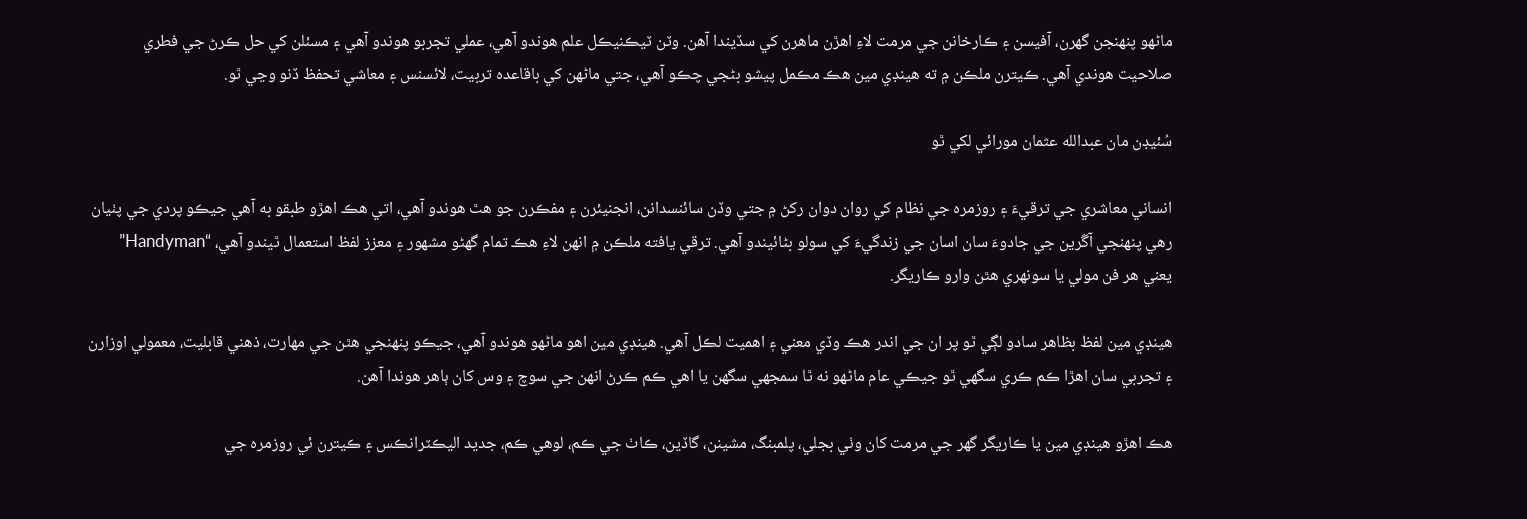ماڻهو پنهنجن گهرن، آفيسن ۽ ڪارخانن جي مرمت لاءِ اهڙن ماهرن کي سڏيندا آهن. وٽن ٽيڪنيڪل علم هوندو آهي، عملي تجربو هوندو آهي ۽ مسئلن کي حل ڪرڻ جي فطري صلاحيت هوندي آهي. ڪيترن ملڪن ۾ ته هينڊي مين هڪ مڪمل پيشو بڻجي چڪو آهي، جتي ماڻهن کي باقاعده تربيت، لائسنس ۽ معاشي تحفظ ڏنو وڃي ٿو.

سُئيڊن مان عبدالله عثمان مورائي لکي ٿو

انساني معاشري جي ترقيءَ ۽ روزمرہ جي نظام کي روان دوان رکڻ ۾ جتي وڏن سائنسدانن، انجنيئرن ۽ مفڪرن جو هٿ هوندو آهي، اتي هڪ اهڙو طبقو به آهي جيڪو پردي جي پٺيان رهي پنهنجي آڱرين جي جادوءَ سان اسان جي زندگيءَ کي سولو بڻائيندو آهي. ترقي يافته ملڪن ۾ انهن لاءِ هڪ تمام گهڻو مشهور ۽ معزز لفظ استعمال ٿيندو آهي، “Handyman” يعني هر فن مولي يا سونهري هٿن وارو ڪاريگر.

هينڊي مين لفظ بظاهر سادو لڳي ٿو پر ان جي اندر هڪ وڏي معني ۽ اهميت لڪل آهي. هينڊي مين اهو ماڻهو هوندو آهي، جيڪو پنهنجي هٿن جي مهارت، ذهني قابليت، معمولي اوزارن ۽ تجربي سان اهڙا ڪم ڪري سگهي ٿو جيڪي عام ماڻهو نه ٿا سمجهي سگهن يا اهي ڪم ڪرڻ انهن جي سوچ ۽ وس کان ٻاهر هوندا آهن.

هڪ اهڙو هينڊي مين يا ڪاريگر گهر جي مرمت کان وٺي بجلي، پلمبنگ، مشينن، گاڏين، ڪاٺ جي ڪم، لوهي ڪم، جديد اليڪٽرانڪس ۽ ڪيترن ئي روزمره جي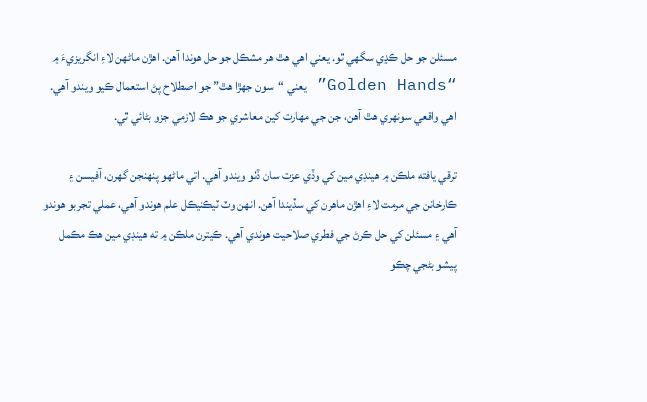مسئلن جو حل ڪڍي سگهي ٿو. يعني اهي هٿ هر مشڪل جو حل هوندا آهن. اهڙن ماڻهن لاءِ انگريزيءَ ۾ “Golden Hands” يعني “سون جهڙا هٿ” جو اصطلاح پڻ استعمال ڪيو ويندو آهي. اهي واقعي سونهري هٿ آهن، جن جي مهارت کين معاشري جو هڪ لازمي جزو بڻائي ٿي.

ترقي يافته ملڪن ۾ هينڊي مين کي وڏي عزت سان ڏٺو ويندو آهي. اتي ماڻهو پنهنجن گهرن، آفيسن ۽ ڪارخانن جي مرمت لاءِ اهڙن ماهرن کي سڏيندا آهن. انهن وٽ ٽيڪنيڪل علم هوندو آهي، عملي تجربو هوندو آهي ۽ مسئلن کي حل ڪرڻ جي فطري صلاحيت هوندي آهي. ڪيترن ملڪن ۾ ته هينڊي مين هڪ مڪمل پيشو بڻجي چڪو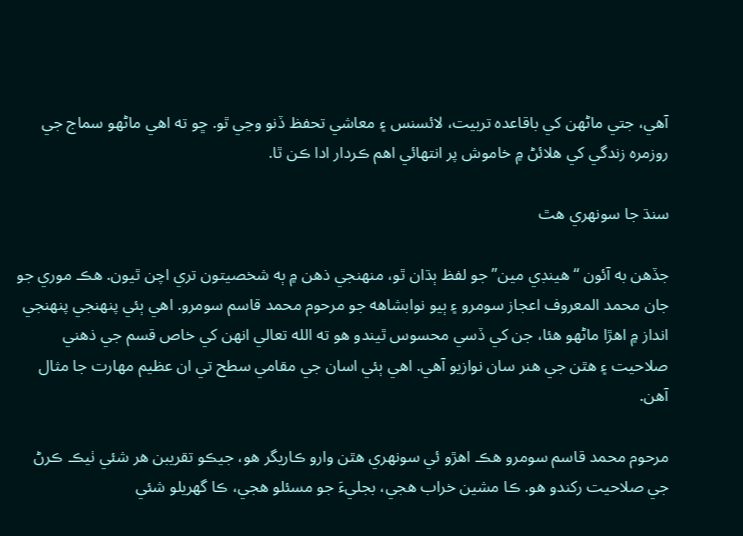آهي، جتي ماڻهن کي باقاعده تربيت، لائسنس ۽ معاشي تحفظ ڏنو وڃي ٿو. ڇو ته اهي ماڻهو سماج جي روزمره زندگي کي هلائڻ ۾ خاموش پر انتهائي اهم ڪردار ادا ڪن ٿا.

سنڌ جا سونهري هٿ

جڏهن به آئون “هينڊي مين” جو لفظ ٻڌان ٿو، منهنجي ذهن ۾ ٻه شخصيتون تري اچن ٿيون. هڪ موري جو جان محمد المعروف اعجاز سومرو ۽ ٻيو نوابشاهه جو مرحوم محمد قاسم سومرو. اهي ٻئي پنهنجي پنهنجي انداز ۾ اهڙا ماڻهو هئا، جن کي ڏسي محسوس ٿيندو هو ته الله تعالي انهن کي خاص قسم جي ذهني صلاحيت ۽ هٿن جي هنر سان نوازيو آهي. اهي ٻئي اسان جي مقامي سطح تي ان عظيم مهارت جا مثال آهن.

مرحوم محمد قاسم سومرو هڪ اهڙو ئي سونهري هٿن وارو ڪاريگر هو، جيڪو تقريبن هر شئي ٺيڪ ڪرڻ جي صلاحيت رکندو هو. ڪا مشين خراب هجي، بجليءَ جو مسئلو هجي، ڪا گهريلو شئي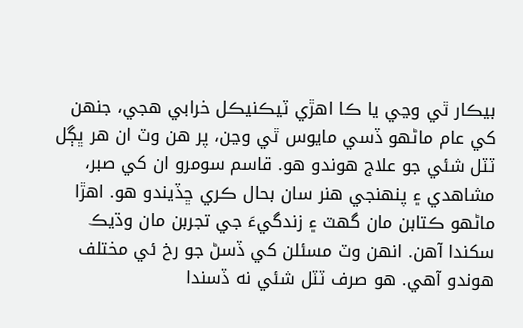بيڪار ٿي وڃي يا ڪا اهڙي ٽيڪنيڪل خرابي هجي، جنهن کي عام ماڻهو ڏسي مايوس ٿي وڃن، پر هن وٽ ان هر ڀڳل ٽٽل شئي جو علاج هوندو هو. قاسم سومرو ان کي صبر، مشاهدي ۽ پنهنجي هنر سان بحال ڪري ڇڏيندو هو. اهڙا ماڻهو ڪتابن مان گهٽ ۽ زندگيءَ جي تجربن مان وڌيڪ سکندا آهن. انهن وٽ مسئلن کي ڏسڻ جو رخ ئي مختلف هوندو آهي. هو صرف ٽٽل شئي نه ڏسندا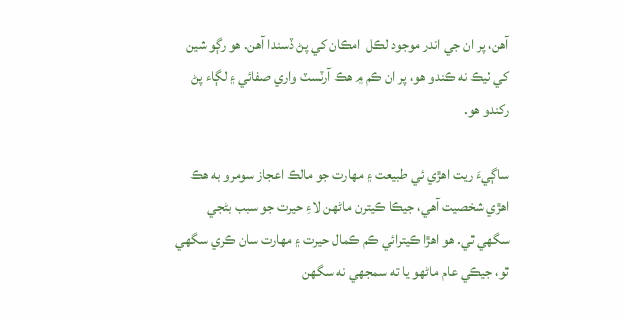آهن، پر ان جي اندر موجود لڪل  امڪان کي پڻ ڏسندا آهن. هو رڳو شين کي ٺيڪ نه ڪندو هو، پر ان ڪم ۾ هڪ آرٽسٽ واري صفائي ۽ لڳاء پڻ رکندو هو.

ساڳيءَ ريت اهڙي ئي طبيعت ۽ مهارت جو مالڪ اعجاز سومرو به هڪ اهڙي شخصيت آهي، جيڪا ڪيترن ماڻهن لاءِ حيرت جو سبب بڻجي سگهي ٿي. هو اهڙا ڪيترائي ڪم ڪمال حيرت ۽ مهارت سان ڪري سگهي ٿو، جيڪي عام ماڻهو يا ته سمجهي نه سگهن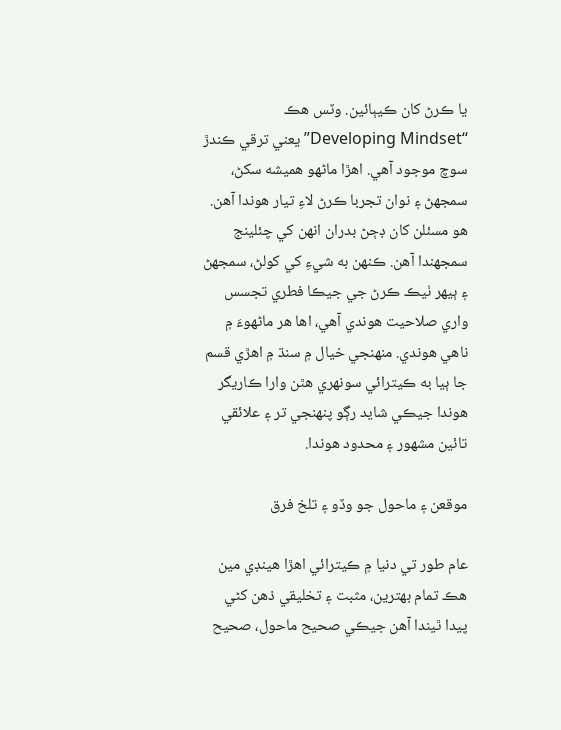يا ڪرڻ کان ڪيٻائين. وٽس هڪ “Developing Mindset” يعني ترقي ڪندڙ سوچ موجود آهي. اهڙا ماڻهو هميشه سکڻ، سمجهڻ ۽ نوان تجربا ڪرڻ لاءِ تيار هوندا آهن. هو مسئلن کان ڊڄڻ بدران انهن کي چئلينج سمجهندا آهن. ڪنهن به شيءِ کي کولڻ، سمجهڻ ۽ ٻيهر ٺيڪ ڪرڻ جي جيڪا فطري تجسس واري صلاحيت هوندي آهي، اها هر ماڻهوءَ ۾ ناهي هوندي. منهنجي خيال ۾ سنڌ ۾ اهڙي قسم جا ٻيا به ڪيترائي سونهري هٿن وارا ڪاريگر هوندا جيڪي شايد رڳو پنهنجي تر ۽ علائقي تائين مشهور ۽ محدود هوندا.

موقعن ۽ ماحول جو وڏو ۽ تلخ فرق

عام طور تي دنيا ۾ ڪيترائي اهڙا هينڊي مين هڪ تمام بهترين، مثبت ۽ تخليقي ذهن کڻي پيدا ٿيندا آهن جيڪي صحيح ماحول، صحيح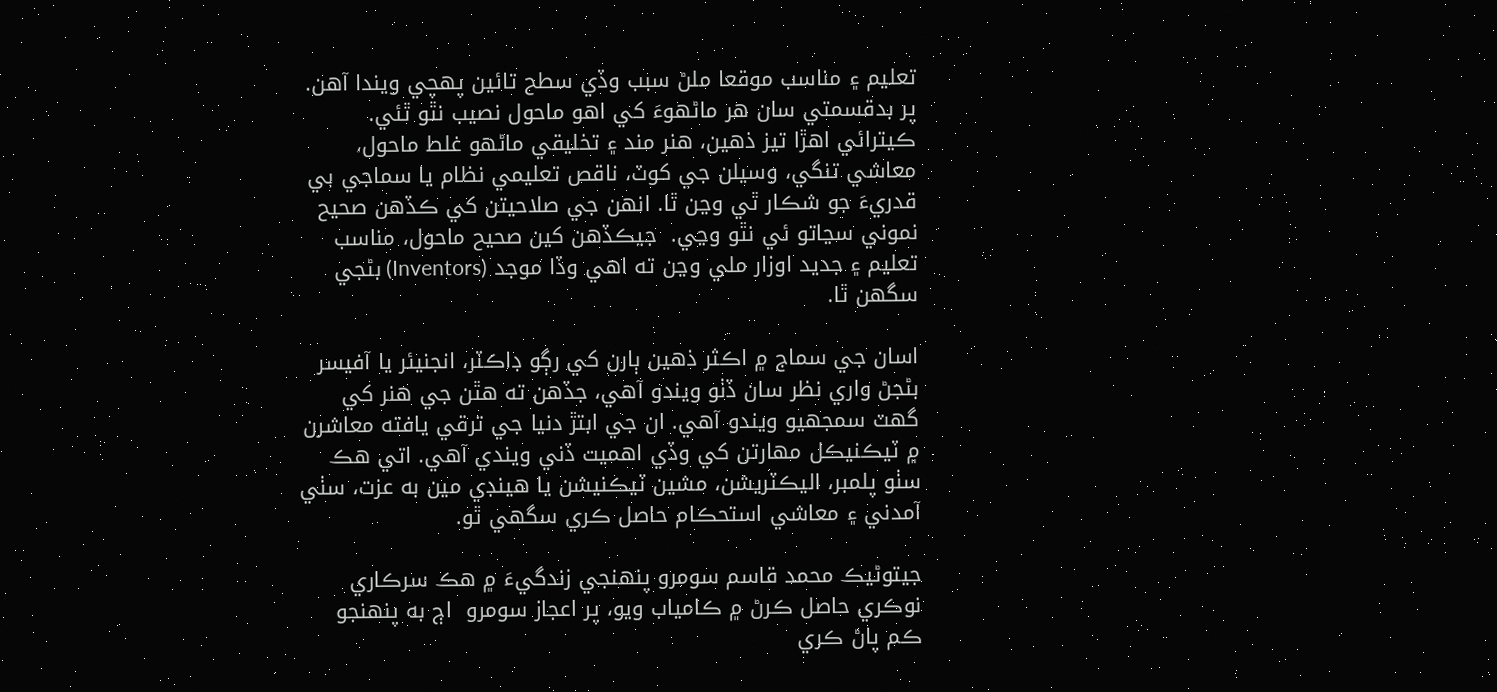تعليم ۽ مناسب موقعا ملڻ سبب وڏي سطح تائين پهچي ويندا آهن. پر بدقسمتي سان هر ماڻهوءَ کي اهو ماحول نصيب نٿو ٿئي. ڪيترائي اهڙا تيز ذهين، هنر مند ۽ تخليقي ماڻهو غلط ماحول، معاشي تنگي، وسيلن جي کوٽ، ناقص تعليمي نظام يا سماجي بي قدريءَ جو شڪار ٿي وڃن ٿا. انهن جي صلاحيتن کي ڪڏهن صحيح نموني سڃاتو ئي نٿو وڃي.  جيڪڏهن کين صحيح ماحول، مناسب تعليم ۽ جديد اوزار ملي وڃن ته اهي وڏا موجد (Inventors) بڻجي سگهن ٿا.

اسان جي سماج ۾ اڪثر ذهين ٻارن کي رڳو ڊاڪٽر، انجنيئر يا آفيسر بڻجڻ واري نظر سان ڏٺو ويندو آهي، جڏهن ته هٿن جي هنر کي گهٽ سمجهيو ويندو آهي. ان جي ابتڙ دنيا جي ترقي يافته معاشرن ۾ ٽيڪنيڪل مهارتن کي وڏي اهميت ڏني ويندي آهي. اتي هڪ سٺو پلمبر، اليڪٽريشن، مشين ٽيڪنيشن يا هينڊي مين به عزت، سٺي آمدني ۽ معاشي استحڪام حاصل ڪري سگهي ٿو.

جيتوڻيڪ محمد قاسم سومرو پنهنجي زندگيءَ ۾ هڪ سرڪاري نوڪري حاصل ڪرڻ ۾ ڪامياب ويو، پر اعجاز سومرو  اڄ به پنهنجو ڪم پاڻ ڪري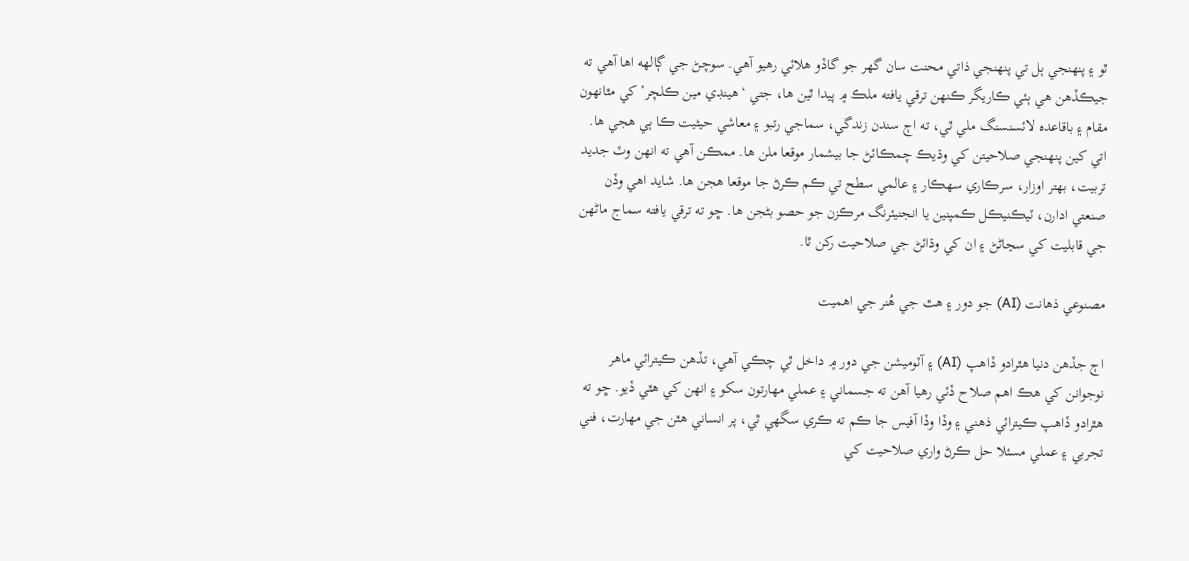ٿو ۽ پنهنجي ٻل تي پنهنجي ذاتي محنت سان گهر جو گاڏو هلائي رهيو آهي. سوچڻ جي ڳالهه اها آهي ته جيڪڏهن هي ٻئي ڪاريگر ڪنهن ترقي يافته ملڪ ۾ پيدا ٿين ها، جتي ‘هينڊي مين ڪلچر’ کي مٿانهون مقام ۽ باقاعده لائسنسنگ ملي ٿي، ته اڄ سندن زندگي، سماجي رتبو ۽ معاشي حيثيت ڪا ٻي هجي ها. اتي کين پنهنجي صلاحيتن کي وڌيڪ چمڪائڻ جا بيشمار موقعا ملن ها. ممڪن آهي ته انهن وٽ جديد تربيت، بهتر اوزار، سرڪاري سهڪار ۽ عالمي سطح تي ڪم ڪرڻ جا موقعا هجن ها. شايد اهي وڏن صنعتي ادارن، ٽيڪنيڪل ڪمپنين يا انجنيئرنگ مرڪزن جو حصو بڻجن ها. ڇو ته ترقي يافته سماج ماڻهن جي قابليت کي سڃاڻڻ ۽ ان کي وڌائڻ جي صلاحيت رکن ٿا.

مصنوعي ذهانت (AI) جو دور ۽ هٿ جي هُنر جي اهميت

اڄ جڏهن دنيا هٿرادو ڏاهپ (AI) ۽ آٽوميشن جي دور ۾ داخل ٿي چڪي آهي، تڏهن ڪيترائي ماهر نوجوانن کي هڪ اهم صلاح ڏئي رهيا آهن ته جسماني ۽ عملي مهارتون سکو ۽ انهن کي هٿي ڏيو. ڇو ته هٿرادو ڏاهپ ڪيترائي ذهني ۽ وڏا وڏا آفيس جا ڪم ته ڪري سگهي ٿي، پر انساني هٿن جي مهارت، فني تجربي ۽ عملي مسئلا حل ڪرڻ واري صلاحيت کي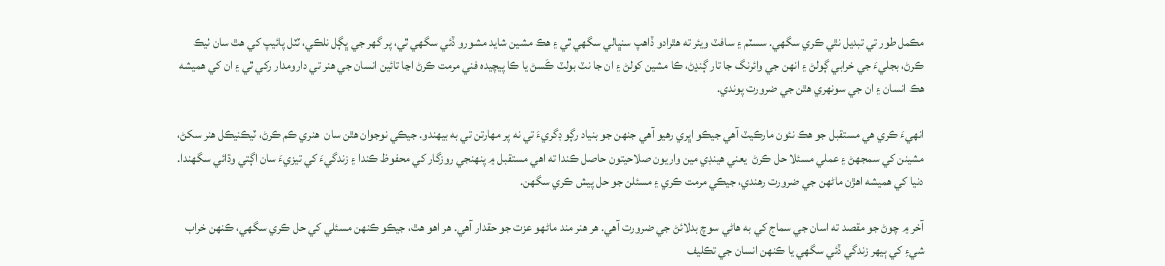مڪمل طور تي تبديل نٿي ڪري سگهي. سسٽم ۽ سافٽ ويئر ته هٿرادو ڏاهپ سنڀالي سگهي ٿي ۽ هڪ مشين شايد مشورو ڏئي سگهي ٿي، پر گهر جي ڀڳل نلڪي، ٽٽل پائيپ کي هٿ سان ٺيڪ ڪرڻ، بجليءَ جي خرابي ڳولڻ ۽ انهن جي وائرنگ جا تار ڳنڍڻ، ڪا مشين کولڻ ۽ ان جا نٽ بولٽ ڪَسڻ يا ڪا پيچيده فني مرمت ڪرڻ اڃا تائين انسان جي هنر تي دارومدار رکي ٿي ۽ ان کي هميشه هڪ انسان ۽ ان جي سونهري هٿن جي ضرورت پوندي.

انهيءَ ڪري هي مستقبل جو هڪ نئون مارڪيٽ آهي جيڪو اڀري رهيو آهي جنهن جو بنياد رڳو ڊگريءَ تي نه پر مهارتن تي به بيهندو. جيڪي نوجوان هٿن سان  هنري ڪم ڪرڻ، ٽيڪنيڪل هنر سکڻ، مشينن کي سمجهڻ ۽ عملي مسئلا حل ڪرڻ  يعني هينڊي مين واريون صلاحيتون حاصل ڪندا ته اهي مستقبل ۾ پنهنجي روزگار کي محفوظ ڪندا ۽ زندگيءَ کي تيزيءَ سان اڳتي وڌائي سگهندا. دنيا کي هميشه اهڙن ماڻهن جي ضرورت رهندي، جيڪي مرمت ڪري ۽ مسئلن جو حل پيش ڪري سگهن.

آخر ۾ چوڻ جو مقصد ته اسان جي سماج کي به هاڻي سوچ بدلائڻ جي ضرورت آهي. هر هنر مند ماڻهو عزت جو حقدار آهي. هر اهو هٿ، جيڪو ڪنهن مسئلي کي حل ڪري سگهي، ڪنهن خراب شيءِ کي ٻيهر زندگي ڏئي سگهي يا ڪنهن انسان جي تڪليف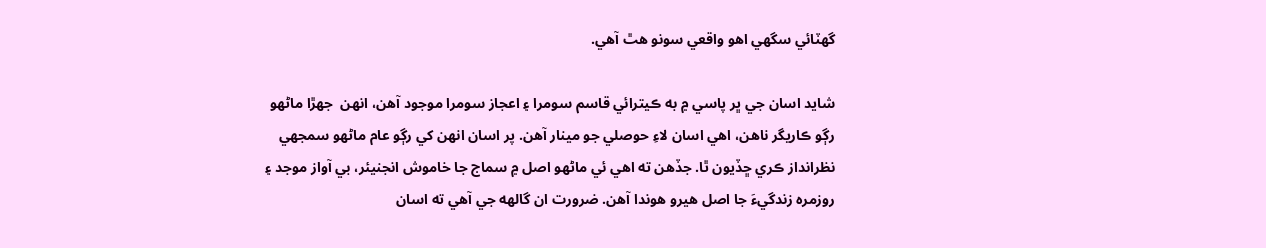گهٽائي سگهي اهو واقعي سونو هٿ آهي.

شايد اسان جي ڀر پاسي ۾ به ڪيترائي قاسم سومرا ۽ اعجاز سومرا موجود آهن، انهن  جهڙا ماڻهو رڳو ڪاريگر ناهن، اهي اسان لاءِ حوصلي جو مينار آهن. پر اسان انهن کي رڳو عام ماڻهو سمجهي نظرانداز ڪري ڇڏيون ٿا. جڏهن ته اهي ئي ماڻهو اصل ۾ سماج جا خاموش انجنيئر، بي آواز موجد ۽ روزمره زندگيءَ جا اصل هيرو هوندا آهن. ضرورت ان گالهه جي آهي ته اسان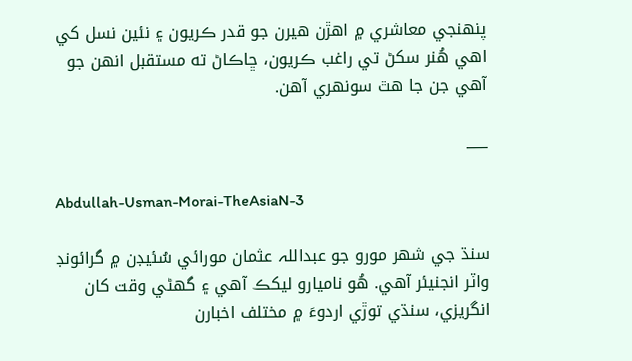پنهنجي معاشري ۾ اهڙن هيرن جو قدر ڪريون ۽ نئين نسل کي اهي هُنر سکڻ تي راغب ڪريون، ڇاڪاڻ ته مستقبل انهن جو آهي جن جا هٿ سونهري آهن.

___

Abdullah-Usman-Morai-TheAsiaN-3

سنڌ جي شھر مورو جو عبداللہ عثمان مورائي سُئيڊن ۾ گرائونڊ واٽر انجنيئر آھي. ھُو ناميارو ليکڪ آھي ۽ گھڻي وقت کان انگريزي، سنڌي توڙي اردوءَ ۾ مختلف اخبارن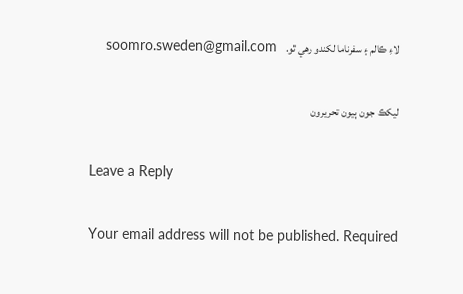لاءِ ڪالم ۽ سفرناما لکندو رھي ٿو.    soomro.sweden@gmail.com

ليکڪ جون ٻيون تحريرون

Leave a Reply

Your email address will not be published. Required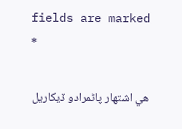fields are marked *

هي اشتهار پاڻمرادو ڏيکاريل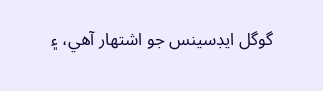گوگل ايڊسينس جو اشتهار آهي، ۽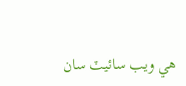هي ويب سائيٽ سان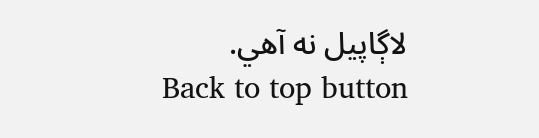لاڳاپيل نه آهي.
Back to top button